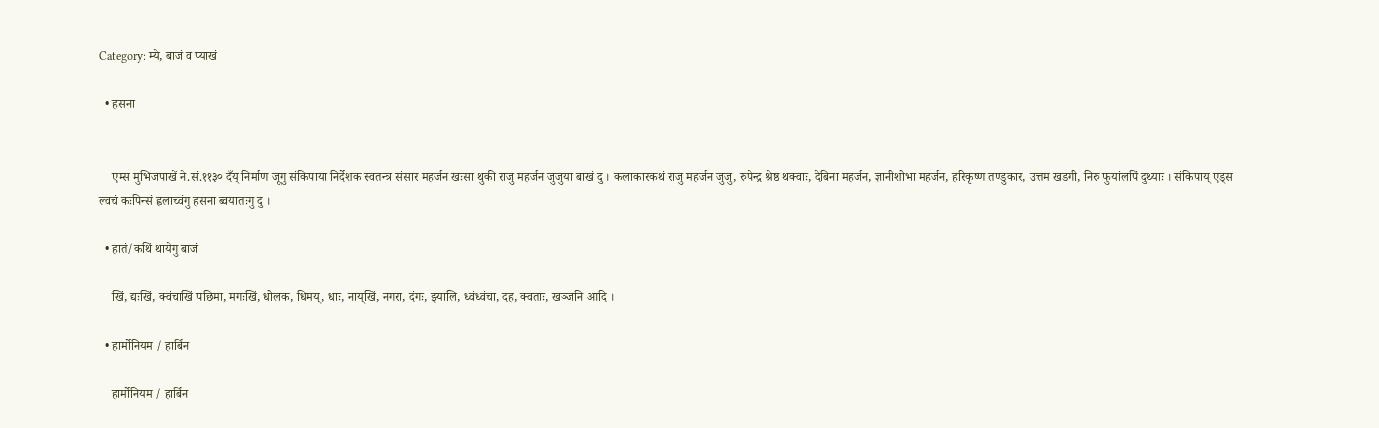Category: म्ये, बाजं व प्याखं

  • हसना


    एम्स मुभिजपाखें ने.सं.११३० दँय्‌ निर्माण जूगु संकिपाया निर्देशक स्वतन्त्र संसार महर्जन खःसा थुकी राजु महर्जन जुजुया बाखं दु । कलाकारकथं राजु महर्जन जुजु, रुपेन्द्र श्रेष्ठ थक्वाः, देबिना महर्जन, ज्ञानीशोभा महर्जन, हरिकृष्ण तण्डुकार, उत्तम खडगी, निरु फुयांलपिं दुथ्याः । संकिपाय्‌ एड्स ल्वचं कःपिन्सं ह्वलाच्वंगु हसना ब्वयातःगु दु ।

  • हातं/कथिं थायेगु बाजं

    खिं, द्यःखिं, क्वंचाखिं पछिमा, मगःखिं, धोलक, धिमय्, धाः, नाय्‌खिं, नगरा, दंगः, झ्यालि, ध्वंध्वंचा, दह, क्वताः, खञ्जनि आदि ।

  • हार्मोनियम / हार्बिन

    हार्मोनियम / हार्बिन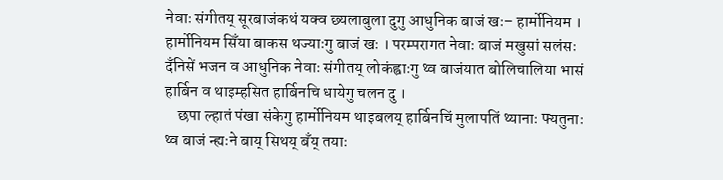नेवाः संगीतय्‌ सूरबाजंकथं यक्व छ्यलाबुला दुगु आधुनिक बाजं खः– हार्मोनियम । हार्मोनियम सिँया बाकस थज्याःगु बाजं खः । परम्परागत नेवाः बाजं मखुसां सलंसः दँनिसें भजन व आधुनिक नेवाः संगीतय्‌ लोकंह्वाःगु थ्व बाजंयात बोलिचालिया भासं हार्बिन व थाइम्हसित हार्बिनचि धायेगु चलन दु ।
    छपा ल्हातं पंखा संकेगु हार्मोनियम थाइबलय्‌ हार्बिनचिं मुलापतिं थ्यानाः फ्यतुनाः थ्व बाजं न्ह्यःने बाय्‌ सिथय्‌ बँय्‌ तयाः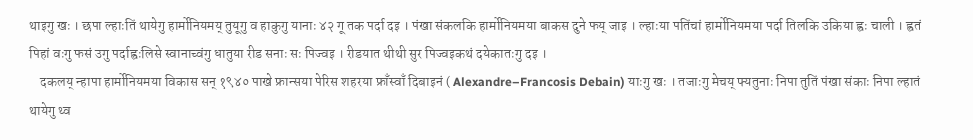थाइगु खः । छपा ल्हाःतिं थायेगु हार्मोनियमय्‌ तुयूगु व हाकुगु यानाः ४२ गू तक पर्दा दइ । पंखा संकलकि हार्मोनियमया बाकस दुने फय्‌ जाइ । ल्हाःया पतिंचां हार्मोनियमया पर्दा तिलकि उकिया ह्वः चाली । ह्वतं पिहां वःगु फसं उगु पर्दाह्वःलिसे स्वानाच्वंगु धातुया रीड सनाः सः पिज्वइ । रीडयात थीथी सुर पिज्वइकथं दयेकातःगु दइ ।
    दकलय्‌ न्हापा हार्मोनियमया विकास सन् १९४० पाखे फ्रान्सया पेरिस शहरया फ्राँस्वाँ दिबाइनं ( Alexandre–Francosis Debain) याःगु खः । तजाःगु मेचय्‌ फ्यतुनाः निपा तुतिं पंखा संकाः निपा ल्हातं थायेगु थ्व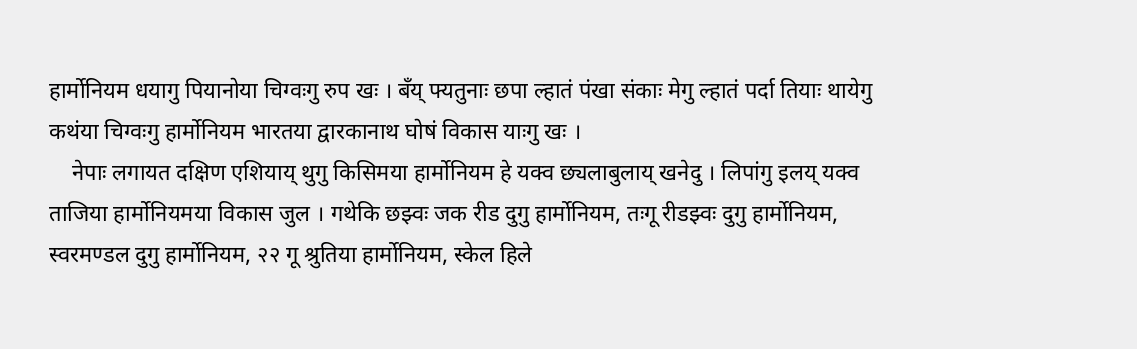हार्मोनियम धयागु पियानोया चिग्वःगु रुप खः । बँय्‌ फ्यतुनाः छपा ल्हातं पंखा संकाः मेगु ल्हातं पर्दा तियाः थायेगु कथंया चिग्वःगु हार्मोनियम भारतया द्वारकानाथ घोषं विकास याःगु खः ।
    नेपाः लगायत दक्षिण एशियाय्‌ थुगु किसिमया हार्मोनियम हे यक्व छ्यलाबुलाय्‌ खनेदु । लिपांगु इलय्‌ यक्व ताजिया हार्मोनियमया विकास जुल । गथेकि छझ्वः जक रीड दुगु हार्मोनियम, तःगू रीडझ्वः दुगु हार्मोनियम, स्वरमण्डल दुगु हार्मोनियम, २२ गू श्रुतिया हार्मोनियम, स्केल हिले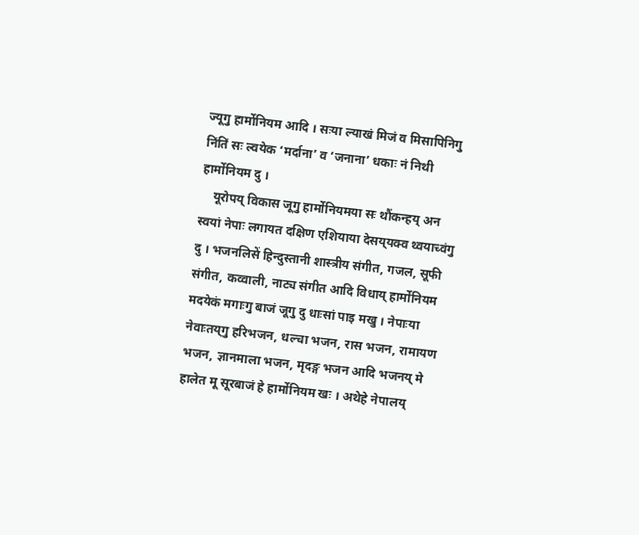ज्यूगु हार्मोनियम आदि । सःया ल्याखं मिजं व मिसापिनिगु निंतिं सः ल्वयेक ‘मर्दाना’ व ‘जनाना’ धकाः नं निथी हार्मोनियम दु ।
    यूरोपय्‌ विकास जूगु हार्मोनियमया सः थौंकन्हय्‌ अन स्वयां नेपाः लगायत दक्षिण एशियाया देसय्‌यक्व थ्वयाच्वंगु दु । भजनलिसें हिन्दुस्तानी शास्त्रीय संगीत, गजल, सूफी संगीत, कव्वाली, नाट्य संगीत आदि विधाय्‌ हार्मोनियम मदयेकं मगाःगु बाजं जूगु दु धाःसां पाइ मखु । नेपाःया नेवाःतय्‌गु हरिभजन, धल्चा भजन, रास भजन, रामायण भजन, ज्ञानमाला भजन, मृदङ्ग भजन आदि भजनय्‌ मे हालेत मू सूरबाजं हे हार्मोनियम खः । अथेहे नेपालय्‌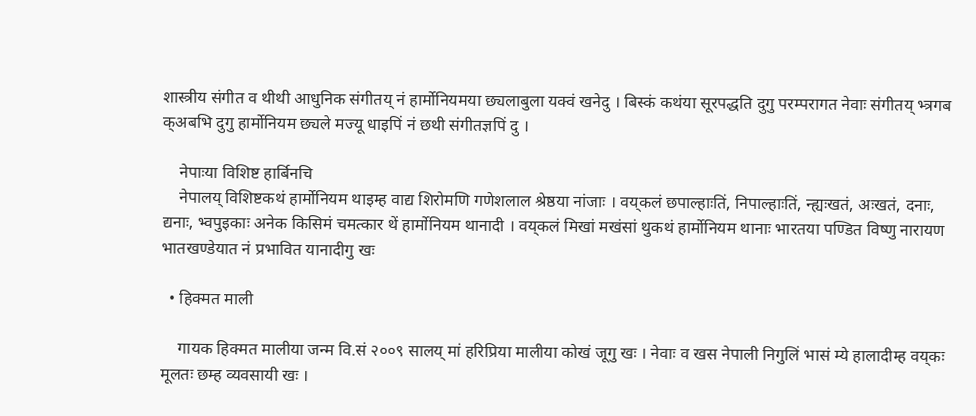शास्त्रीय संगीत व थीथी आधुनिक संगीतय्‌ नं हार्मोनियमया छ्यलाबुला यक्वं खनेदु । बिस्कं कथंया सूरपद्धति दुगु परम्परागत नेवाः संगीतय्‌ भ्त्रगब क्अबभि दुगु हार्मोनियम छ्यले मज्यू धाइपिं नं छथी संगीतज्ञपिं दु ।

    नेपाःया विशिष्ट हार्बिनचि
    नेपालय्‌ विशिष्टकथं हार्मोनियम थाइम्ह वाद्य शिरोमणि गणेशलाल श्रेष्ठया नांजाः । वय्‌कलं छपाल्हाःतिं, निपाल्हाःतिं, न्ह्यःखतं, अःखतं, दनाः, द्यनाः, भ्वपुइकाः अनेक किसिमं चमत्कार थें हार्मोनियम थानादी । वय्‌कलं मिखां मखंसां थुकथं हार्मोनियम थानाः भारतया पण्डित विष्णु नारायण भातखण्डेयात नं प्रभावित यानादीगु खः

  • हिक्मत माली

    गायक हिक्मत मालीया जन्म वि.सं २००९ सालय्‌ मां हरिप्रिया मालीया कोखं जूगु खः । नेवाः व खस नेपाली निगुलिं भासं म्ये हालादीम्ह वय्‌कः मूलतः छम्ह व्यवसायी खः ।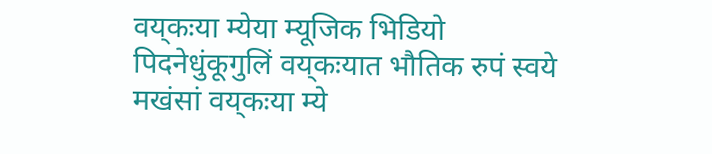वय्‌कःया म्येया म्यूजिक भिडियो पिदनेधुंकूगुलिं वय्‌कःयात भौतिक रुपं स्वये मखंसां वय्‌कःया म्ये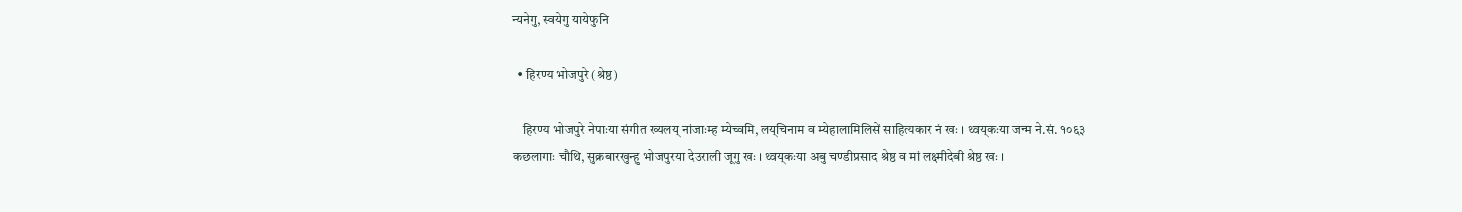न्यनेगु, स्वयेगु यायेफुनि

  • हिरण्य भोजपुरे (श्रेष्ठ)

    हिरण्य भोजपुरे नेपाःया संगीत ख्यलय्‌ नांजाःम्ह म्येच्वमि, लय्‌चिनाम व म्येहालामिलिसें साहित्यकार नं खः । थ्वय्‌कःया जन्म ने.सं. १०६३ कछलागाः चौथि, सुक्रबारखुन्हु भोजपुरया देउराली जूगु खः । थ्वय्‌कःया अबु चण्डीप्रसाद श्रेष्ठ व मां लक्ष्मीदेबी श्रेष्ठ खः ।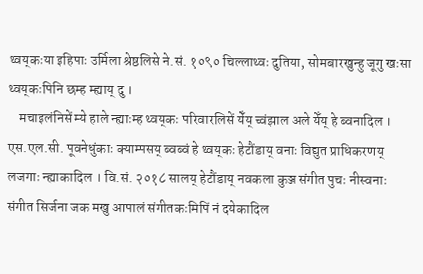थ्वय्‌कःया इहिपाः उर्मिला श्रेष्ठलिसे ने.सं. १०९० चिल्लाथ्वः दुतिया, सोमबारखुन्हु जूगु खःसा थ्वय्‌कःपिनि छम्ह म्ह्याय्‌ दु ।
    मचाइलंनिसें म्ये हाले न्ह्याःम्ह थ्वय्‌कः परिवारलिसें येँय्‌ च्वंझाल अले येँय्‌ हे ब्वनादिल । एस.एल.सी. पूवनेधुंकाः क्याम्पसय्‌ ब्वब्वं हे थ्वय्‌कः हेटौंडाय्‌ वनाः विद्युत प्राधिकरणय्‌ लजगाः न्ह्याकादिल । वि.सं. २०१८ सालय्‌ हेटौंडाय्‌ नवकला कुञ्ज संगीत पुचः नीस्वनाः संगीत सिर्जना जक मखु आपालं संगीतकःमिपिं नं दयेकादिल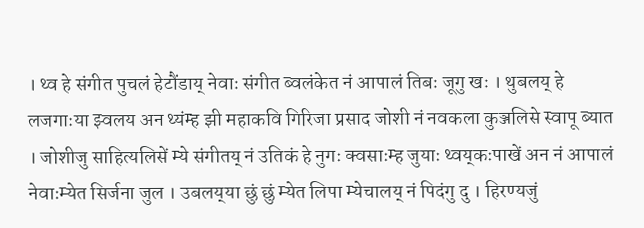। थ्व हे संगीत पुचलं हेटौंडाय्‌ नेवाः संगीत ब्वलंकेत नं आपालं तिबः जूगु खः । थुबलय्‌ हे लजगाःया झ्वलय अन थ्यंम्ह झी महाकवि गिरिजा प्रसाद जोशी नं नवकला कुञ्जलिसे स्वापू ब्यात । जोशीजु साहित्यलिसें म्ये संगीतय्‌ नं उतिकं हे नुगः क्वसाःम्ह जुयाः थ्वय्‌कःपाखें अन नं आपालं नेवाःम्येत सिर्जना जुल । उबलय्‌या छुं छुं म्येत लिपा म्येचालय्‌ नं पिदंगु दु । हिरण्यजुं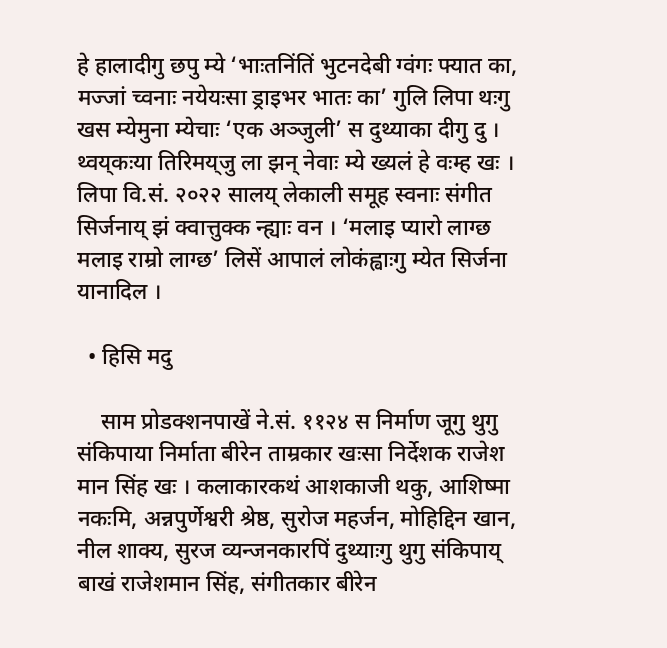हे हालादीगु छपु म्ये ‘भाःतनिंतिं भुटनदेबी ग्वंगः फ्यात का, मज्जां च्वनाः नयेयःसा ड्राइभर भातः का’ गुलि लिपा थःगु खस म्येमुना म्येचाः ‘एक अञ्जुली’ स दुथ्याका दीगु दु । थ्वय्‌कःया तिरिमय्‌जु ला झन् नेवाः म्ये ख्यलं हे वःम्ह खः । लिपा वि.सं. २०२२ सालय्‌ लेकाली समूह स्वनाः संगीत सिर्जनाय्‌ झं क्वात्तुक्क न्ह्याः वन । ‘मलाइ प्यारो लाग्छ मलाइ राम्रो लाग्छ’ लिसें आपालं लोकंह्वाःगु म्येत सिर्जना यानादिल ।

  • हिसि मदु

    साम प्रोडक्शनपाखें ने.सं. ११२४ स निर्माण जूगु थुगु संकिपाया निर्माता बीरेन ताम्रकार खःसा निर्देशक राजेश मान सिंह खः । कलाकारकथं आशकाजी थकु, आशिष्मा नकःमि, अन्नपुर्णेश्वरी श्रेष्ठ, सुरोज महर्जन, मोहिद्दिन खान, नील शाक्य, सुरज व्यन्जनकारपिं दुथ्याःगु थुगु संकिपाय्‌ बाखं राजेशमान सिंह, संगीतकार बीरेन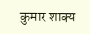कुमार शाक्य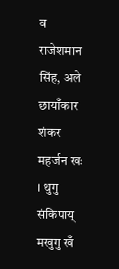व राजेशमान सिंह, अले छायाँकार शंकर महर्जन खः । थुगु संकिपाय्‌ मखुगु खँ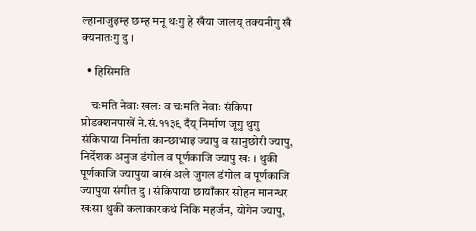ल्हानाजुइम्ह छम्ह मनू थःगु हे खँया जालय्‌ तक्यनीगु खँ क्यनातःगु दु ।

  • हिसिमति

    चःमति नेवाः खलः व चःमति नेवाः संकिपा प्रोडक्शनपाखें ने.सं.११३९ दँय्‌ निर्माण जूगु थुगु संकिपाया निर्माता कान्छाभाइ ज्यापु व सानुछोरी ज्यापु, निर्देशक अनुज डंगोल व पूर्णकाजि ज्यापु खः । थुकी पूर्णकाजि ज्यापुया बाखं अले जुगल डंगोल व पूर्णकाजि ज्यापुया संगीत दु । संकिपाया छायाँकार सोहन मानन्धर खःसा थुकी कलाकारकथं निकि महर्जन, योगेन ज्यापु,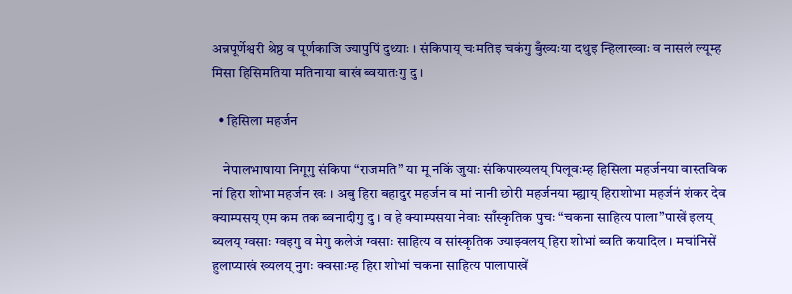अन्नपूर्णेश्वरी श्रेष्ठ व पूर्णकाजि ज्यापुपिं दुथ्याः । संकिपाय्‌ चःमतिइ चकंगु बुँख्यःया दथुइ न्हिलाख्वाः व नासलं ल्यूम्ह मिसा हिसिमतिया मतिनाया बाखं ब्वयातःगु दु ।

  • हिसिला महर्जन

    नेपालभाषाया निगूगु संकिपा “राजमति” या मू नकिं जुयाः संकिपाख्यलय्‌ पिलूवःम्ह हिसिला महर्जनया वास्तविक नां हिरा शोभा महर्जन खः । अबु हिरा बहादुर महर्जन व मां नानी छोरी महर्जनया म्ह्याय्‌ हिराशोभा महर्जनं शंकर देव क्याम्पसय्‌ एम कम तक ब्वनादीगु दु । व हे क्याम्पसया नेवाः साँस्कृतिक पुचः “चकना साहित्य पाला”पाखें इलय्‌ ब्यलय्‌ ग्वसाः ग्वइगु व मेगु कलेजं ग्वसाः साहित्य व सांस्कृतिक ज्याझ्वलय्‌ हिरा शोभां ब्वति कयादिल । मचांनिसें हुलाप्याखं ख्यलय्‌ नुगः क्वसाःम्ह हिरा शोभां चकना साहित्य पालापाखें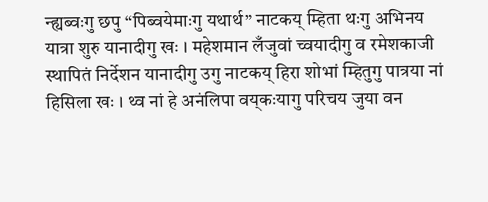न्ह्यब्वःगु छपु “पिब्वयेमाःगु यथार्थ” नाटकय्‌ म्हिता थःगु अभिनय यात्रा शुरु यानादीगु खः । महेशमान लँजुवां च्वयादीगु व रमेशकाजी स्थापितं निर्देशन यानादीगु उगु नाटकय्‌ हिरा शोभां म्हितुगु पात्रया नां हिसिला खः । थ्व नां हे अनंलिपा वय्‌कःयागु परिचय जुया वन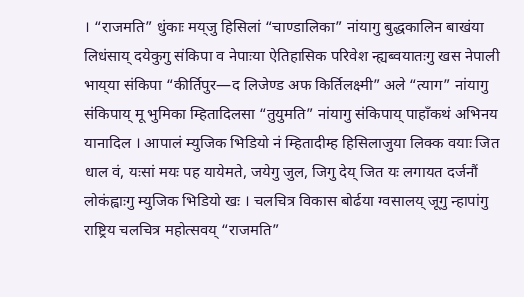। “राजमति” धुंकाः मय्‌जु हिसिलां “चाण्डालिका” नांयागु बुद्धकालिन बाखंया लिधंसाय्‌ दयेकुगु संकिपा व नेपाःया ऐतिहासिक परिवेश न्ह्यब्वयातःगु खस नेपाली भाय्‌या संकिपा “कीर्तिपुर—द लिजेण्ड अफ किर्तिलक्ष्मी” अले “त्याग” नांयागु संकिपाय्‌ मू भुमिका म्हितादिलसा “तुयुमति” नांयागु संकिपाय्‌ पाहाँकथं अभिनय यानादिल । आपालं म्युजिक भिडियो नं म्हितादीम्ह हिसिलाजुया लिक्क वयाः जित धाल वं, यःसां मयः पह यायेमते, जयेगु जुल, जिगु देय्‌ जित यः लगायत दर्जनौं लोकंह्वाःगु म्युजिक भिडियो खः । चलचित्र विकास बोर्ढया ग्वसालय्‌ जूगु न्हापांगु राष्ट्रिय चलचित्र महोत्सवय्‌ “राजमति”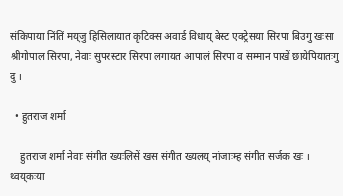संकिपाया निंतिं मय्‌जु हिसिलायात कृटिक्स अवार्ड विधाय्‌ बेस्ट एक्ट्रेसया सिरपा बिउगु खःसा श्रीगोपाल सिरपा, नेवाः सुपरस्टार सिरपा लगायत आपालं सिरपा व सम्मान पाखें छायेपियातःगु दु ।

  • हुतराज शर्मा

    हुतराज शर्मा नेवाः संगीत ख्यःलिसें खस संगीत ख्यलय्‌ नांजाःम्ह संगीत सर्जक खः । थ्वय्‌कःया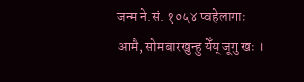जन्म ने.सं. १०५४ प्वहेलागाः आमै, सोमबारखुन्हु येँय्‌ जूगु खः ।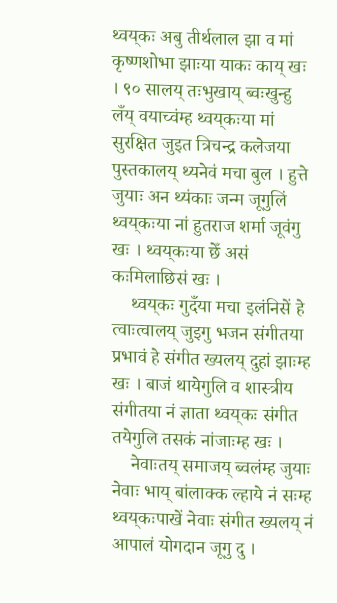थ्वय्‌कः अबु तीर्थलाल झा व मां कृष्णशोभा झाःया याकः काय्‌ खः । ९० सालय्‌ तःभुखाय्‌ ब्वःखुन्हु लँय्‌ वयाच्वंम्ह थ्वय्‌कःया मां सुरक्षित जुइत त्रिचन्द्र कलेजया पुस्तकालय्‌ थ्यनेवं मचा बुल । हुत्ते जुयाः अन थ्यंकाः जन्म जूगुलिं थ्वय्‌कःया नां हुतराज शर्मा जूवंगु खः । थ्वय्‌कःया छेँ असं कःमिलाछिसं खः ।
    थ्वय्‌कः गुदँया मचा इलंनिसें हे त्वाःत्वालय्‌ जुइगु भजन संगीतया प्रभावं हे संगीत ख्यलय्‌ दुहां झाःम्ह खः । बाजं थायेगुलि व शास्त्रीय संगीतया नं ज्ञाता थ्वय्‌कः संगीत तयेगुलि तसकं नांजाःम्ह खः ।
    नेवाःतय्‌ समाजय्‌ ब्वलंम्ह जुयाः नेवाः भाय्‌ बांलाक्क ल्हाये नं सःम्ह थ्वय्‌कःपाखें नेवाः संगीत ख्यलय्‌ नं आपालं योगदान जूगु दु ।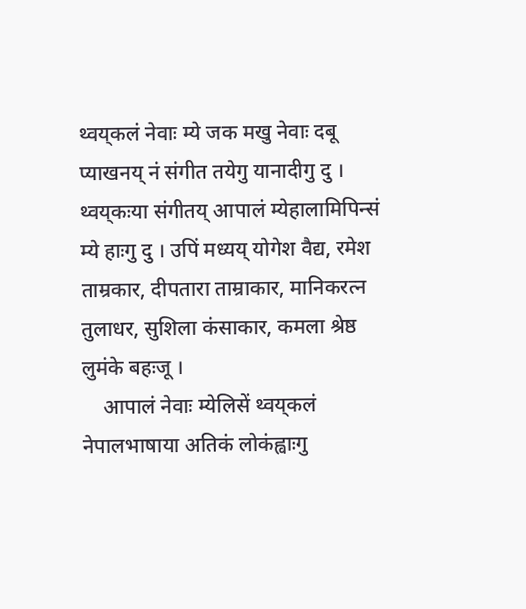थ्वय्‌कलं नेवाः म्ये जक मखु नेवाः दबू प्याखनय्‌ नं संगीत तयेगु यानादीगु दु । थ्वय्‌कःया संगीतय्‌ आपालं म्येहालामिपिन्सं म्ये हाःगु दु । उपिं मध्यय्‌ योगेश वैद्य, रमेश ताम्रकार, दीपतारा ताम्राकार, मानिकरत्न तुलाधर, सुशिला कंसाकार, कमला श्रेष्ठ लुमंके बहःजू ।
    आपालं नेवाः म्येलिसें थ्वय्‌कलं नेपालभाषाया अतिकं लोकंह्वाःगु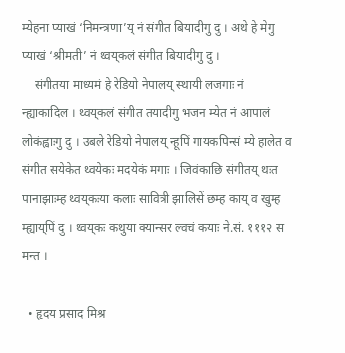म्येहना प्याखं ‘निमन्त्रणा’य्‌ नं संगीत बियादीगु दु । अथे हे मेगु प्याखं ‘श्रीमती’ नं थ्वय्‌कलं संगीत बियादीगु दु ।
    संगीतया माध्यमं हे रेडियो नेपालय्‌ स्थायी लजगाः नं न्ह्याकादिल । थ्वय्‌कलं संगीत तयादीगु भजन म्येत नं आपालं लोकंह्वाःगु दु । उबले रेडियो नेपालय्‌ न्हूपिं गायकपिन्सं म्ये हालेत व संगीत सयेकेत थ्वयेकः मदयेकं मगाः । जिवंकाछि संगीतय्‌ थःत पानाझाःम्ह थ्वय्‌कःया कलाः सावित्री झालिसें छम्ह काय्‌ व खुम्ह म्ह्याय्‌पिं दु । थ्वय्‌कः कथुया क्यान्सर ल्वचं कयाः ने.सं. १११२ स मन्त ।

  • हृदय प्रसाद मिश्र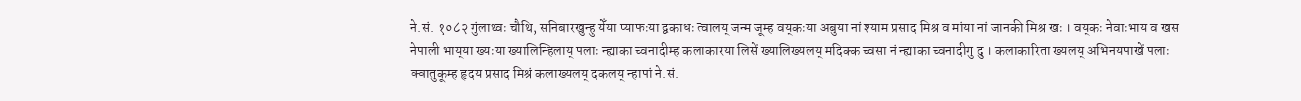ने.सं. १०८२ गुंलाथ्वः चौथि, सनिबारखुन्हु येँया प्याफःया द्वकाधः त्वालय्‌ जन्म जूम्ह वय्‌कःया अबुया नां श्याम प्रसाद मिश्र व मांया नां जानकी मिश्र खः । वय्‌कः नेवाःभाय व खस नेपाली भाय्‌या ख्यःया ख्यालिन्हिलाय्‌ पलाः न्ह्याका च्वनादीम्ह कलाकारया लिसें ख्यालिख्यलय्‌ मदिक्क च्वसा नं न्ह्याका च्वनादीगु दु । कलाकारिता ख्यलय्‌ अभिनयपाखें पलाः क्वातुकूम्ह हृदय प्रसाद मिश्रं कलाख्यलय्‌ दकलय्‌ न्हापां ने.सं.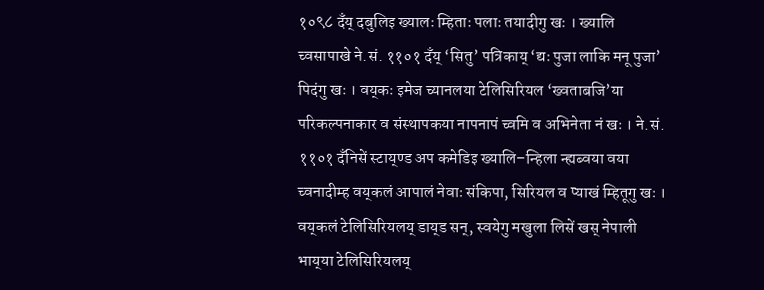१०९८ दँय्‌ दबुलिइ ख्यालः म्हिताः पलाः तयादीगु खः । ख्यालि च्वसापाखे ने.सं. ११०१ दँय्‌ ‘सितु’ पत्रिकाय्‌ ‘द्यः पुजा लाकि मनू पुजा’ पिदंगु खः । वय्‌कः इमेज च्यानलया टेलिसिरियल ‘ख्वताबजि’या परिकल्पनाकार व संस्थापकया नापनापं च्वमि व अभिनेता नं खः । ने.सं. ११०१ दँनिसें स्टाय्‌ण्ड अप कमेडिइ ख्यालि–न्हिला न्ह्यब्वया वया च्वनादीम्ह वय्‌कलं आपालं नेवाः संकिपा, सिरियल व प्याखं म्हितूगु खः । वय्‌कलं टेलिसिरियलय्‌ डाय्‌ड सन्, स्वयेगु मखुला लिसें खस् नेपाली भाय्‌या टेलिसिरियलय्‌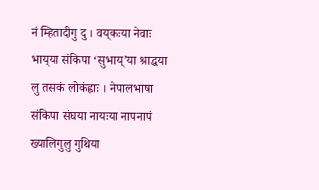नं म्हितादीगु दु । वय्‌कःया नेवाः भाय्‌या संकिपा ‘सुभाय्‌’या श्राद्धया लु तसकं लोकंह्वाः । नेपालभाषा संकिपा संघया नायःया नापनापं ख्यालिगुलु गुथिया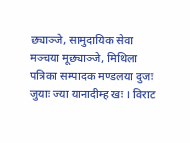छ्याञ्जे, सामुदायिक सेवा मञ्चया मूछ्याञ्जे, मिथिला पत्रिका सम्पादक मण्डलया दुजः जुयाः ज्या यानादीम्ह खः । विराट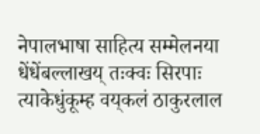नेपालभाषा साहित्य सम्मेलनया धेंधेंबल्लाखय्‌ तःक्वः सिरपाः त्याकेधुंकूम्ह वय्‌कलं ठाकुरलाल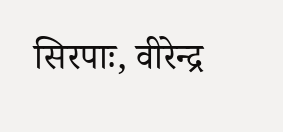सिरपाः, वीरेन्द्र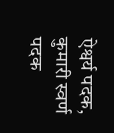ऐश्वर्य पदक, कुमारी स्वर्ण पदक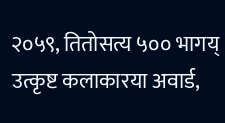२०५९, तितोसत्य ५०० भागय्‌ उत्कृष्ट कलाकारया अवार्ड,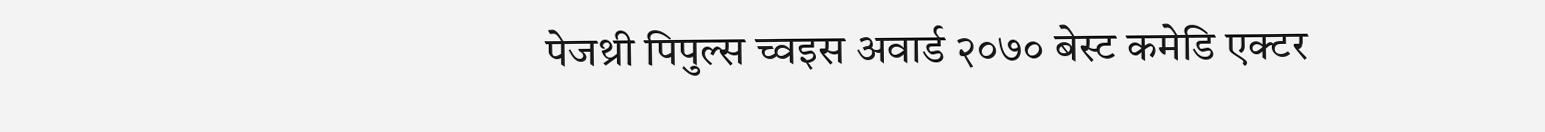पेजथ्री पिपुल्स च्वइस अवार्ड २०७० बेस्ट कमेडि एक्टर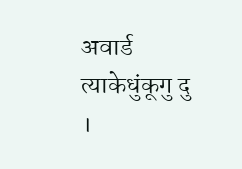अवार्ड त्याकेधुंकूगु दु ।